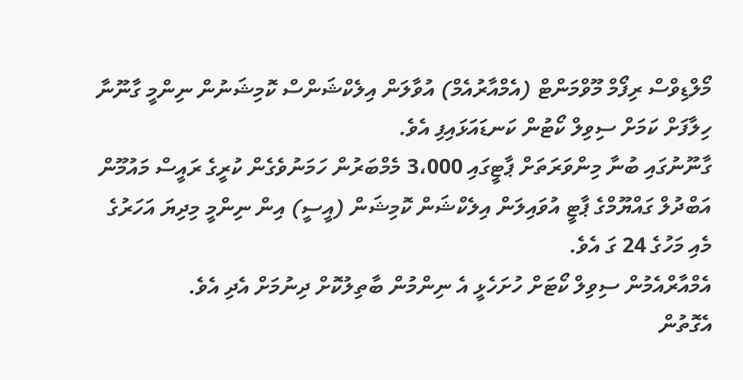މޯލްޑިވްސް ރިފޯމް މޫވްމަންޓް (އެމްއާރުއެމް) އުވާލަން އިލެކްޝަންސް ކޮމިޝަނުން ނިންމީ ގާނޫނާ ހިލާފަށް ކަމަށް ސިވިލް ކޯޓުން ކަނޑައަޅައިފި އެވެ.
ގާނޫނުގައި ބުނާ މިންވަރަތަށް ޕާޓީގައި 3،000 މެމްބަރުން ހަމަނުވެގެން ކުރީގެ ރައީސް މައުމޫން އަބްދުލް ގައްޔޫމްގެ ޕާޓީ އުވައިލަން އިލެކްޝަން ކޮމިޝަން (އީސީ) އިން ނިންމީ މިދިޔަ އަހަރުގެ މެއި މަހުގެ 24 ގަ އެވެ.
އެމްއާރްއެމުން ސިވިލް ކޯޓަށް ހުށަހެޅީ އެ ނިންމުން ބާތިލުކޮށް ދިނުމަށް އެދި އެވެ.
އެގޮތުން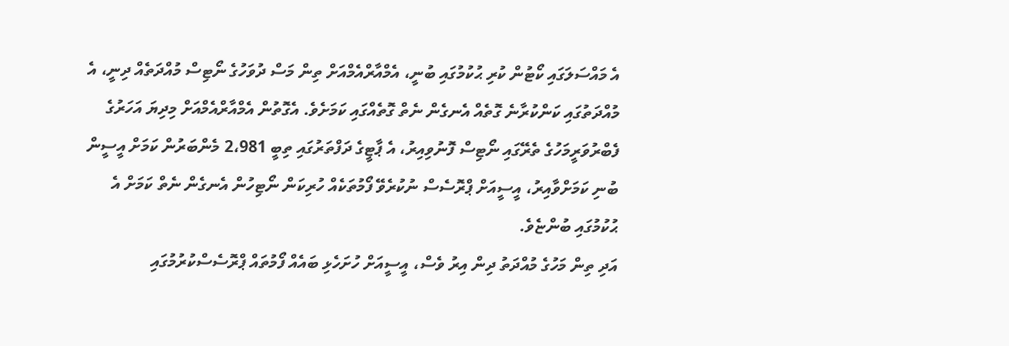އެ މައްސަލަގައި ކޯޓުން ކުރި ޙުކުމުގައި ބުނީ، އެމްއާރްއެމްއަށް ތިން މަސް ދުވަހުގެ ނޯޓިސް މުއްދަތެއް ދިނީ، އެ މުއްދަތުގައި ކަންކުރާނެ ގޮތެއް އެނގެން ނެތް ގޮތެއްގައި ކަމަށެވެ. އެގޮތުން އެމްއާރްއެމްއަށް މިދިޔަ އަހަރުގެ ފެބްރުވަރީމަހުގެ ތެރޭގައި ނޯޓިސް ފޮނުވިއިރު، އެ ޕާޓީގެ ދަފްތަރުގައި ތިބީ 2،981 މެންބަރުން ކަމަށް އީސީން ބުނި ކަމަށްވާއިރު، އީސީއަށް ޕްރޮސެސް ނުކުރެވޭ ފޯމުތަކެއް ހުރިކަން ނޯޓިހުން އެނގެން ނެތް ކަމަށް އެ ޙުކުމުގައި ބުންޏެވެ.
އަދި ތިން މަހުގެ މުއްދަތު ދިން އިރު ވެސް، އީސީއަށް ހުށަހެޅި ބައެއް ފޯމުތައް ޕްރޮސެސްކުރުމުގައި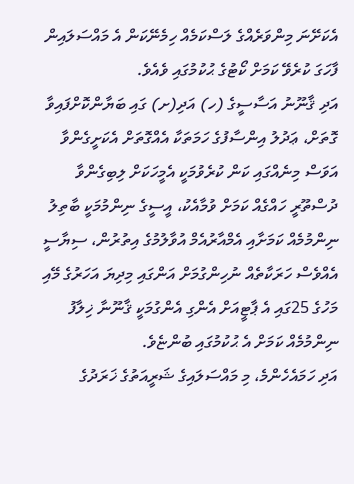އެކަށޭނަ މިންވަރެއްގެ ލަސްކަމެއް ހިމެނޭކަން އެ މައްސަލައިން ފާހަގަ ކުރެވޭ ކަމަށް ކޯޓުގެ ޙުކުމުގައި ވެއެވެ.
އަދި ޤާނޫނު އަސާސީގެ (ހ) އަދި(ށ) ގައި ބަޔާންކޮށްފައިވާ ގޮތަށް، ޢަދުލު އިންސާފުގެ ހަމަތަކާ އެއްގޮތަށް އެކަށީގެންވާ އަވަސް މިނެއްގައި ކަން ކުރެވުމަކީ އެމީހަކަށް ލިބިގެންވާ ދުސްތޫރީ ހައްގެއް ކަމަށް ވުމާއެކު، އީސީގެ ނިންމުމަކީ ބާތިލު ނިންމުމެއް ކަމަށާއި އެމްއާރުއެމް އުވާލުމުގެ އިތުރުން، ސިޔާސީ އެއްވެސް ހަރަކާތެއް ނުހިންގުމަށް އަންގައި މިދިޔަ އަހަރުގެ މޭއި މަހުގެ 25ގައި އެ ޕާޓީއަށް އެންގި އެންގުމަކީ ޤާނޫނާ ޚިލާފު ނިންމުމެއް ކަމަށް އެ ޙުކުމުގައި ބުންޏެވެ.
އަދި ހަމައެހެންމެ، މި މައްސަލައިގެ ޝަރީއަތުގެ ޚަރަދުގެ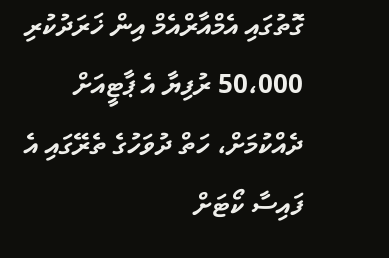ގޮތުގައި އެމްއާރްއެމް އިން ޚަރަދުކުރި 50،000 ރުފިޔާ އެ ޕާޓީއަށް ދެއްކުމަށް، ހަތް ދުވަހުގެ ތެރޭގައި އެ ފައިސާ ކޯޓަށް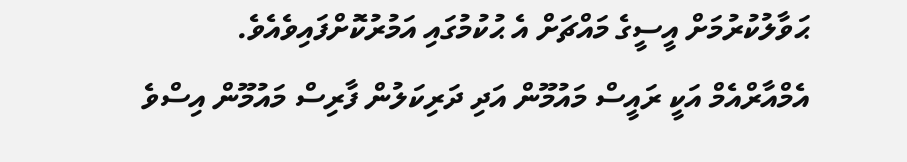ޙަވާލުކުރުމަށް އީސީގެ މައްޗަށް އެ ޙުކުމުގައި އަމުރުކޮށްފައިވެއެވެ.
އެމްއާރްއެމް އަކީ ރައީސް މައުމޫން އަދި ދަރިކަލުން ފާރިސް މައުމޫން އިސްވެ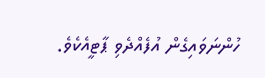ހުންނަވައިގެން އުފެއްދެވި ޕާޓީއެކެވެ.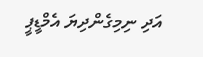އަދި ނިމިގެންދިޔަ އެމްޑީޕީ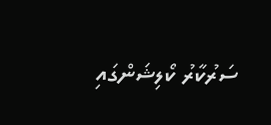ސަރުކާރު ކޯލިޝަންގައި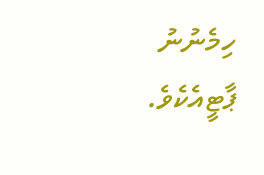ހިމެނުނު ޕާޓީއެކެވެ.